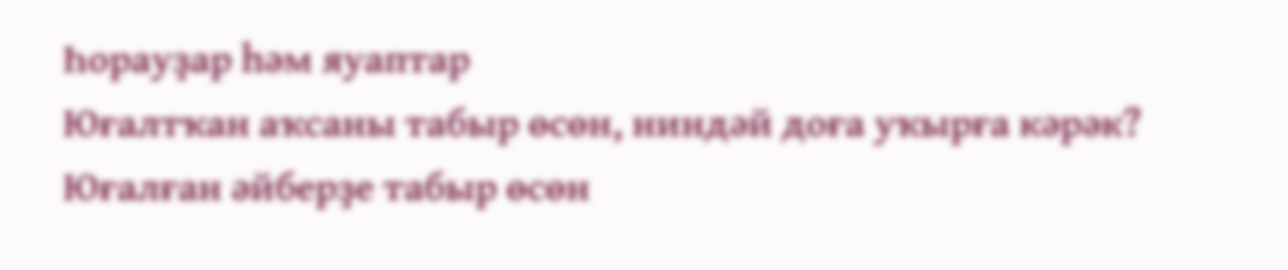Һорауҙар һәм яуаптар
Юғалтҡан аҡсаны табыр өсөн, ниндәй доға уҡырға кәрәк?
Юғалған әйберҙе табыр өсөн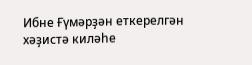Ибне Ғүмәрҙән еткерелгән хәҙистә киләһе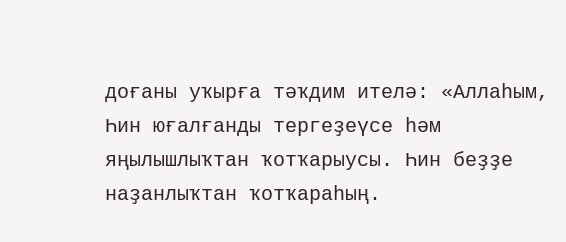доғаны уҡырға тәҡдим ителә: «Аллаһым, Һин юғалғанды тергеҙеүсе һәм яңылышлыҡтан ҡотҡарыусы. Һин беҙҙе наҙанлыҡтан ҡотҡараһың.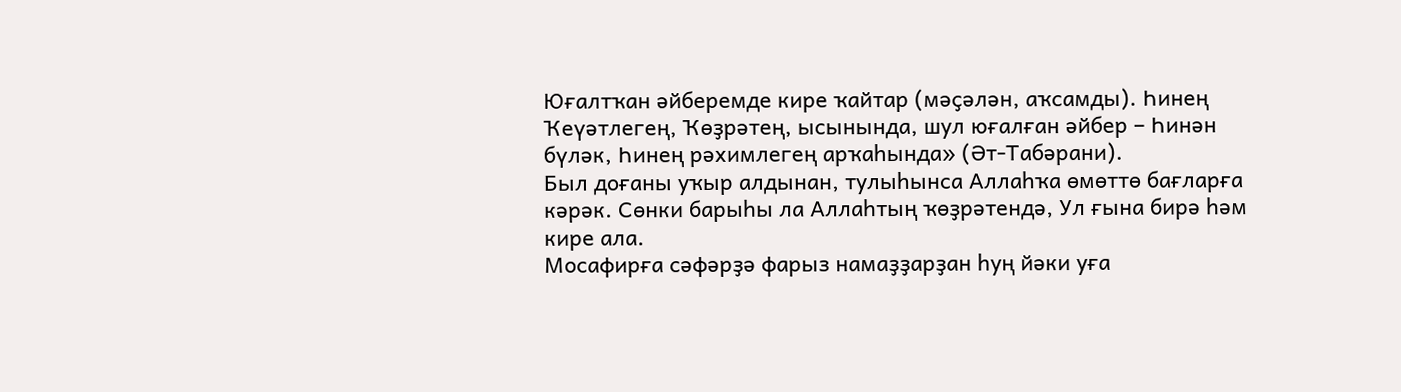Юғалтҡан әйберемде кире ҡайтар (мәҫәлән, аҡсамды). Һинең Ҡеүәтлегең, Ҡөҙрәтең, ысынында, шул юғалған әйбер – Һинән бүләк, Һинең рәхимлегең арҡаһында» (Әт-Табәрани).
Был доғаны уҡыр алдынан, тулыһынса Аллаһҡа өмөттө бағларға кәрәк. Сөнки барыһы ла Аллаһтың ҡөҙрәтендә, Ул ғына бирә һәм кире ала.
Мосафирға сәфәрҙә фарыз намаҙҙарҙан һуң йәки уға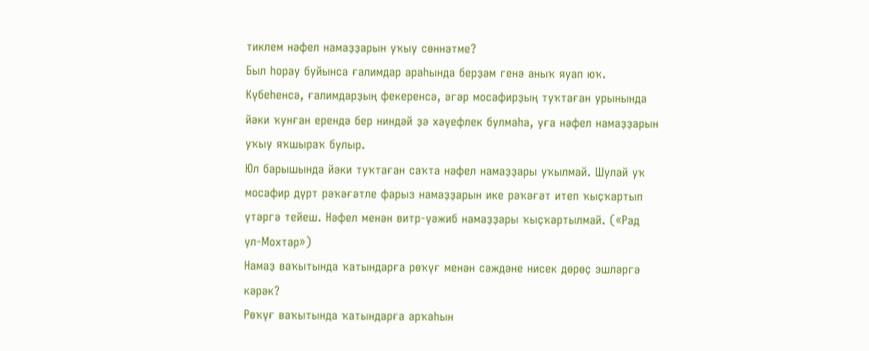тиклем нәфел намаҙҙарын уҡыу сөннәтме?
Был һорау буйынса ғалимдар араһында берҙәм генә аныҡ яуап юҡ. Күбеһенсә, ғалимдарҙың фекеренсә, әгәр мосафирҙың туҡтаған урынында йәки ҡунған ерендә бер ниндәй ҙә хәүефлек булмаһа, уға нәфел намаҙҙарын уҡыу яҡшыраҡ булыр.
Юл барышында йәки туҡтаған саҡта нәфел намаҙҙары уҡылмай. Шулай уҡ мосафир дүрт рәҡәғәтле фарыз намаҙҙарын ике рәҡәғәт итеп ҡыҫҡартып үтәргә тейеш. Нәфел менән витр-үәжиб намаҙҙары ҡыҫҡартылмай. («Рад үл-Мохтар»)
Намаҙ ваҡытында ҡатындарға рөҡүғ менән сәждәне нисек дөрөҫ эшләргә кәрәк?
Рөҡүғ ваҡытында ҡатындарға арҡаһын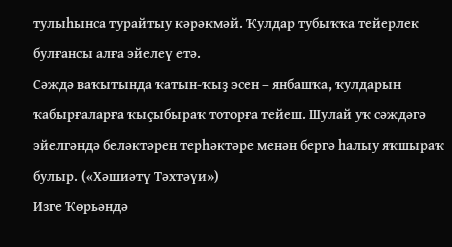тулыһынса турайтыу кәрәкмәй. Ҡулдар тубыҡҡа тейерлек булғансы алға эйелеү етә.
Сәждә ваҡытында ҡатын-ҡыҙ эсен – янбашҡа, ҡулдарын ҡабырғаларға ҡыҫыбыраҡ тоторға тейеш. Шулай уҡ сәждәгә эйелгәндә беләктәрен терһәктәре менән бергә һалыу яҡшыраҡ булыр. («Хәшиәтү Тәхтәүи»)
Изге Ҡөрьәндә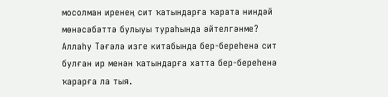мосолман иренең сит ҡатындарға ҡарата ниндәй мөнәсәбәттә булыуы тураһында әйтелгәнме?
Аллаһу Тәғәлә изге китабында бер-береһенә сит булған ир менән ҡатындарға хатта бер-береһенә ҡарарға ла тыя.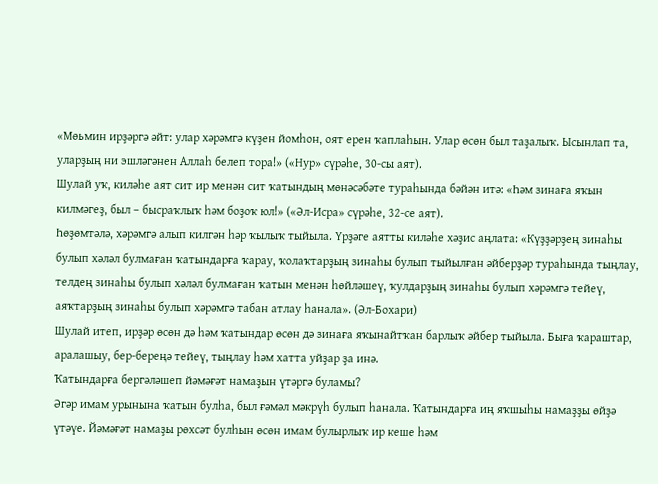«Мөьмин ирҙәргә әйт: улар хәрәмгә күҙен йомһон, оят ерен ҡаплаһын. Улар өсөн был таҙалыҡ. Ысынлап та, уларҙың ни эшләгәнен Аллаһ белеп тора!» («Нур» сүрәһе, 30-сы аят).
Шулай уҡ, киләһе аят сит ир менән сит ҡатындың мөнәсәбәте тураһында бәйән итә: «Һәм зинаға яҡын килмәгеҙ, был – бысраҡлыҡ һәм боҙоҡ юл!» («Әл-Исра» сүрәһе, 32-се аят).
Һөҙөмтәлә, хәрәмгә алып килгән һәр ҡылыҡ тыйыла. Үрҙәге аятты киләһе хәҙис аңлата: «Күҙҙәрҙең зинаһы булып хәләл булмаған ҡатындарға ҡарау, ҡолаҡтарҙың зинаһы булып тыйылған әйберҙәр тураһында тыңлау, телдең зинаһы булып хәләл булмаған ҡатын менән һөйләшеү, ҡулдарҙың зинаһы булып хәрәмгә тейеү, аяҡтарҙың зинаһы булып хәрәмгә табан атлау һанала». (Әл-Бохари)
Шулай итеп, ирҙәр өсөн дә һәм ҡатындар өсөн дә зинаға яҡынайтҡан барлыҡ әйбер тыйыла. Быға ҡараштар, аралашыу, бер-береңә тейеү, тыңлау һәм хатта уйҙар ҙа инә.
Ҡатындарға бергәләшеп йәмәғәт намаҙын үтәргә буламы?
Әгәр имам урынына ҡатын булһа, был ғәмәл мәкрүһ булып һанала. Ҡатындарға иң яҡшыһы намаҙҙы өйҙә үтәүе. Йәмәғәт намаҙы рөхсәт булһын өсөн имам булырлыҡ ир кеше һәм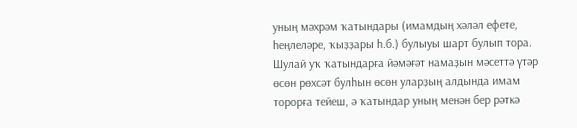уның мәхрәм ҡатындары (имамдың хәләл ефете, һеңлеләре, ҡыҙҙары һ.б.) булыуы шарт булып тора. Шулай уҡ ҡатындарға йәмәғәт намаҙын мәсеттә үтәр өсөн рөхсәт булһын өсөн уларҙың алдында имам торорға тейеш, ә ҡатындар уның менән бер рәткә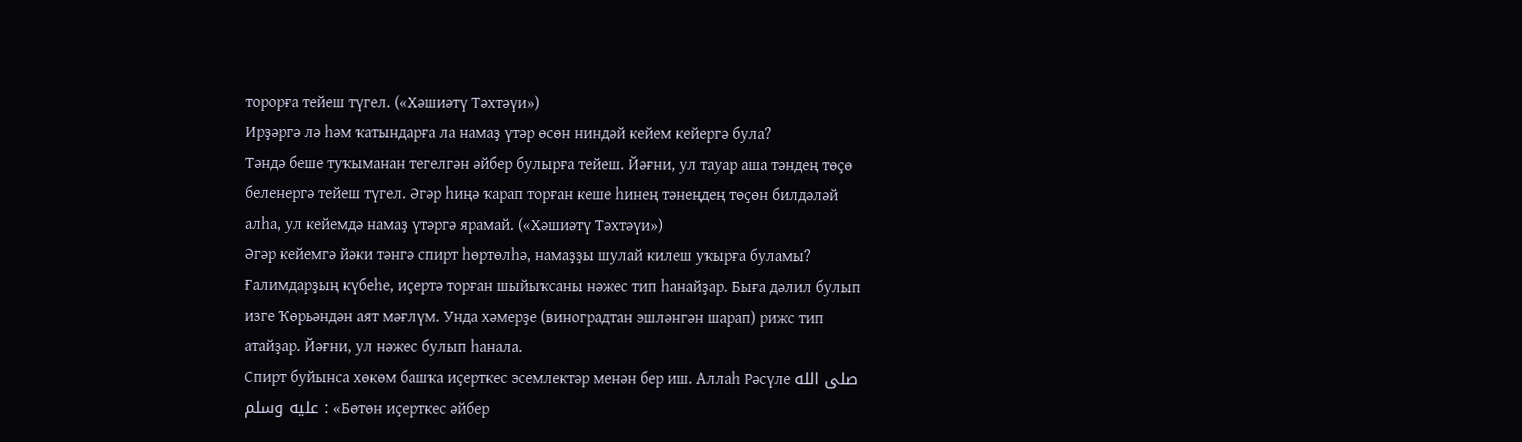торорға тейеш түгел. («Хәшиәтү Тәхтәүи»)
Ирҙәргә лә һәм ҡатындарға ла намаҙ үтәр өсөн ниндәй кейем кейергә була?
Тәндә беше туҡыманан тегелгән әйбер булырға тейеш. Йәғни, ул тауар аша тәндең төҫө беленергә тейеш түгел. Әгәр һиңә ҡарап торған кеше һинең тәнеңдең төҫөн билдәләй алһа, ул кейемдә намаҙ үтәргә ярамай. («Хәшиәтү Тәхтәүи»)
Әгәр кейемгә йәки тәнгә спирт һөртөлһә, намаҙҙы шулай килеш уҡырға буламы?
Ғалимдарҙың күбеһе, иҫертә торған шыйыҡсаны нәжес тип һанайҙар. Быға дәлил булып изге Ҡөрьәндән аят мәғлүм. Унда хәмерҙе (виноградтан эшләнгән шарап) рижс тип атайҙар. Йәғни, ул нәжес булып һанала.
Спирт буйынса хөкөм башҡа иҫерткес эсемлектәр менән бер иш. Аллаһ Рәсүле صلى الله عليه وسلم : «Бөтөн иҫерткес әйбер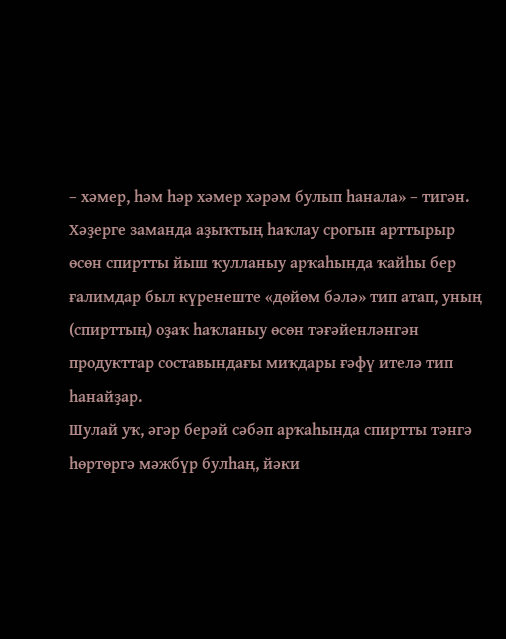– хәмер, һәм һәр хәмер хәрәм булып һанала» – тигән.
Хәҙерге заманда аҙыҡтың һаҡлау срогын арттырыр өсөн спиртты йыш ҡулланыу арҡаһында ҡайһы бер ғалимдар был күренеште «дөйөм бәлә» тип атап, уның (спирттың) оҙаҡ һаҡланыу өсөн тәғәйенләнгән продукттар составындағы миҡдары ғәфү ителә тип һанайҙар.
Шулай уҡ, әгәр берәй сәбәп арҡаһында спиртты тәнгә һөртөргә мәжбүр булһаң, йәки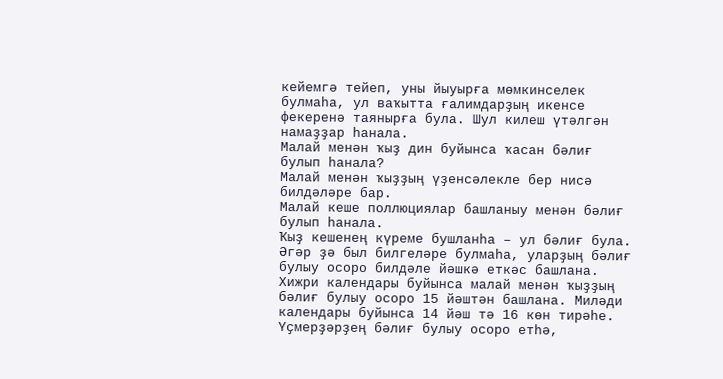кейемгә тейеп, уны йыуырға мөмкинселек булмаһа, ул ваҡытта ғалимдарҙың икенсе фекеренә таянырға була. Шул килеш үтәлгән намаҙҙар һанала.
Малай менән ҡыҙ дин буйынса ҡасан бәлиғ булып һанала?
Малай менән ҡыҙҙың үҙенсәлекле бер нисә билдәләре бар.
Малай кеше поллюциялар башланыу менән бәлиғ булып һанала.
Ҡыҙ кешенең күреме бушланһа – ул бәлиғ була.
Әгәр ҙә был билгеләре булмаһа, уларҙың бәлиғ булыу осоро билдәле йәшкә еткәс башлана.
Хижри календары буйынса малай менән ҡыҙҙың бәлиғ булыу осоро 15 йәштән башлана. Миләди календары буйынса 14 йәш тә 16 көн тирәһе.
Үҫмерҙәрҙең бәлиғ булыу осоро етһә,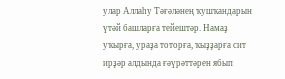улар Аллаһу Тәғәләнең ҡушҡандарын үтәй башларға тейештәр. Намаҙ уҡырға, ураҙа тоторға, ҡыҙҙарға сит ирҙәр алдында ғәүрәттәрен ябып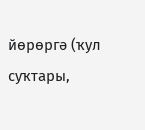йөрөргә (ҡул суҡтары,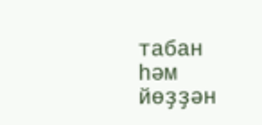табан һәм йөҙҙән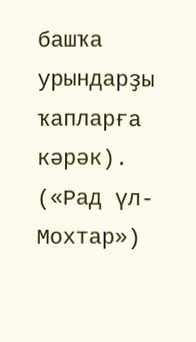башҡа урындарҙы ҡапларға кәрәк). («Рад үл-Мохтар»)